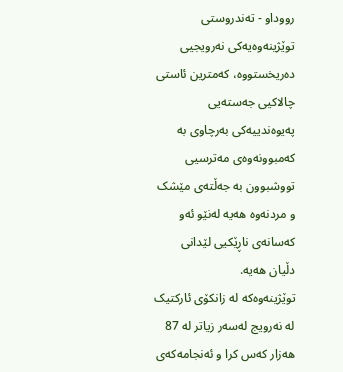رووداو - تەندروستی
توێژینەوەیەکی نەرویجیی دەریخستووە، کەمترین ئاستی چالاکیی جەستەیی پەیوەندییەکی بەرچاوی بە کەمبوونەوەی مەترسیی تووشبوون بە جەڵتەی مێشک و مردنەوە هەیە لەنێو ئەو کەسانەی ناڕێکیی لێدانی دڵیان هەیە.
توێژینەوەکە لە زانکۆی ئارکتیک لە نەرویج لەسەر زیاتر لە 87 هەزار کەس کرا و ئەنجامەکەی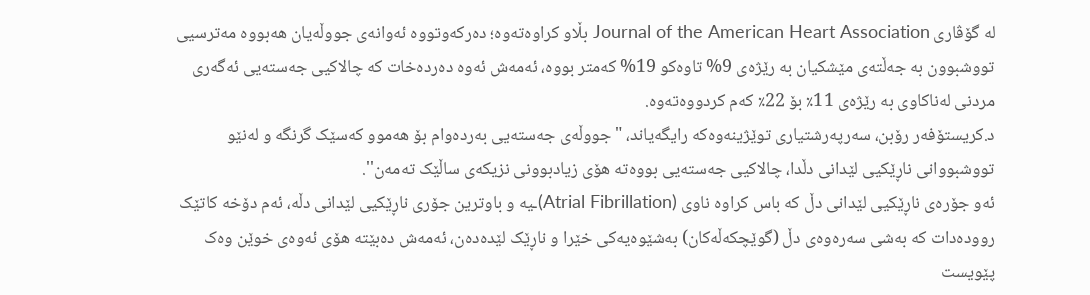لە گۆڤاری Journal of the American Heart Association بڵاو کراوەتەوە؛ دەرکەوتووە ئەوانەی جووڵەیان هەبووە مەترسیی تووشبوون بە جەڵتەی مێشکیان بە رێژەی 9% تاوەکو 19% کەمتر بووە، ئەمەش ئەوە دەردەخات کە چالاکیی جەستەیی ئەگەری مردنی لەناکاوی بە رێژەی 11٪ بۆ 22٪ کەم کردووەتەوە.
د.کریستۆفەر رۆبن، سەرپەرشتیاری توێژینەوەکە رایگەیاند، "جووڵەی جەستەیی بەردەوام بۆ هەموو کەسێک گرنگە و لەنێو تووشبووانی ناڕێکیی لێدانی دڵدا، چالاکیی جەستەیی بووەتە هۆی زیادبوونی نزیکەی ساڵێک تەمەن''.
ئەو جۆرەی ناڕێکیی لێدانی دڵ کە باس کراوە ناوی (Atrial Fibrillation)ـیە و باوترین جۆری ناڕێکیی لێدانی دڵە، ئەم دۆخە کاتێک روودەدات کە بەشی سەرەوەی دڵ (گوێچکەڵەکان) بەشێوەیەکی خێرا و ناڕێک لێدەدەن، ئەمەش دەبێتە هۆی ئەوەی خوێن وەک پێویست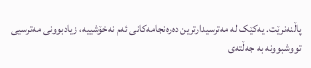پاڵنەنرێت. یەکێک لە مەترسیدارترین دەرەنجامەکانی ئەم نەخۆشییە، زیادبوونی مەترسیی تووشبوونە بە جەڵتەی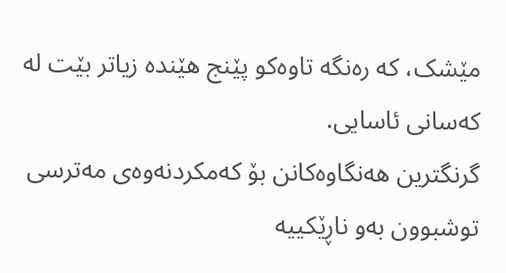مێشک، کە رەنگە تاوەکو پێنج هێندە زیاتر بێت لە کەسانی ئاسایی.
گرنگترین هەنگاوەکانن بۆ کەمکردنەوەی مەترسی توشبوون بەو ناڕێکییە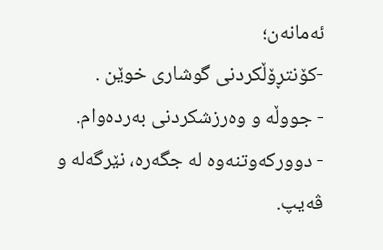ئەمانەن؛
-کۆنتڕۆڵکردنی گوشاری خوێن .
- جووڵە و وەرزشکردنی بەردەوام.
- دوورکەوتنەوە لە جگەرە، نێرگەلە و ڤەیپ.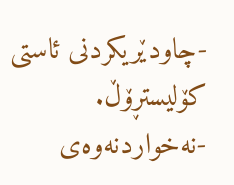-چاودێریکردنی ئاستی کۆلیستڕۆڵ.
-نەخواردنەوەی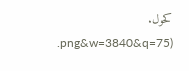کحول.
.png&w=3840&q=75)